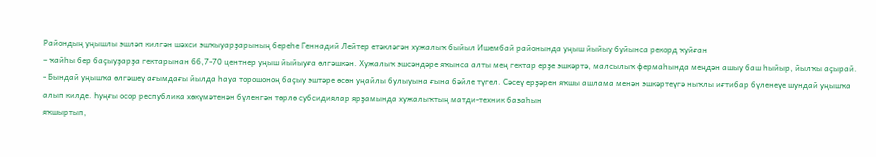Райондың уңышлы эшләп килгән шәхси эшҡыуарҙарының береһе Геннадий Лейтер етәкләгән хужалыҡ быйыл Ишембай районында уңыш йыйыу буйынса рекорд ҡуйған
– ҡайһы бер баҫыуҙарҙа гектарынан 66,7-70 центнер уңыш йыйыуға өлгәшкән. Хужалыҡ эшсәндәре яҡынса алты мең гектар ерҙе эшкәртә, малсылыҡ фермаһында меңдән ашыу баш һыйыр, йылҡы аҫырай.
- Бындай уңышҡа өлгәшеү ағымдағы йылда һауа торошоноң баҫыу эштәре өсөн уңайлы булыуына ғына бәйле түгел. Сәсеү ерҙәрен яҡшы ашлама менән эшкәртеүгә ныҡлы иғтибар бүленеүе шундай уңышҡа алып килде. Һуңғы осор республика хөкүмәтенән бүленгән төрлө субсидиялар ярҙамында хужалыҡтың матди-техник базаһын
яҡшыртып,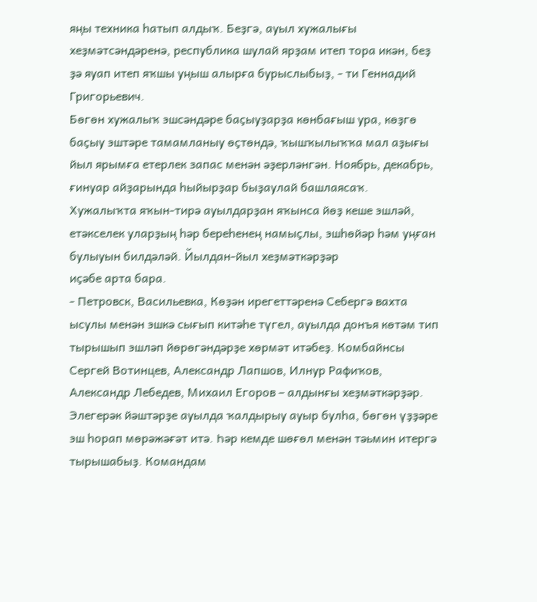яңы техника һатып алдыҡ. Беҙгә, ауыл хужалығы хеҙмәтсәндәренә, республика шулай ярҙам итеп тора икән, беҙ ҙә яуап итеп яҡшы уңыш алырға бурыслыбыҙ, - ти Геннадий Григорьевич.
Бөгөн хужалыҡ эшсәндәре баҫыуҙарҙа көнбағыш ура, көҙгө баҫыу эштәре тамамланыу өҫтөндә, ҡышҡылыҡҡа мал аҙығы йыл ярымға етерлек запас менән әҙерләнгән. Ноябрь, декабрь, ғинуар айҙарында һыйырҙар быҙаулай башлаясаҡ.
Хужалыҡта яҡын-тирә ауылдарҙан яҡынса йөҙ кеше эшләй, етәкселек уларҙың һәр береһенең намыҫлы, эшһөйәр һәм уңған булыуын билдәләй. Йылдан-йыл хеҙмәткәрҙәр
иҫәбе арта бара.
- Петровск, Васильевка, Көҙән ирегеттәренә Себергә вахта ысулы менән эшкә сығып китәһе түгел, ауылда донъя көтәм тип тырышып эшләп йөрөгәндәрҙе хөрмәт итәбеҙ. Комбайнсы Сергей Вотинцев, Александр Лапшов, Илнур Рафиҡов, Александр Лебедев, Михаил Егоров – алдынғы хеҙмәткәрҙәр. Элегерәк йәштәрҙе ауылда ҡалдырыу ауыр булһа, бөгөн үҙҙәре эш һорап мөрәжәғәт итә. Һәр кемде шөғөл менән тәьмин итергә тырышабыҙ. Командам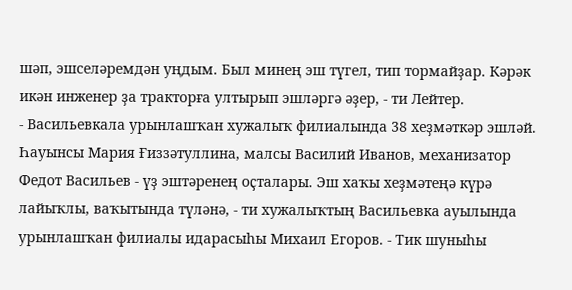шәп, эшселәремдән уңдым. Был минең эш түгел, тип тормайҙар. Кәрәк икән инженер ҙа тракторға ултырып эшләргә әҙер, - ти Лейтер.
- Васильевкала урынлашҡан хужалыҡ филиалында 38 хеҙмәткәр эшләй. Һауынсы Мария Ғиззәтуллина, малсы Василий Иванов, механизатор Федот Васильев - үҙ эштәренең оҫталары. Эш хаҡы хеҙмәтеңә күрә лайыҡлы, ваҡытында түләнә, - ти хужалыҡтың Васильевка ауылында урынлашҡан филиалы идарасыһы Михаил Егоров. - Тик шуныһы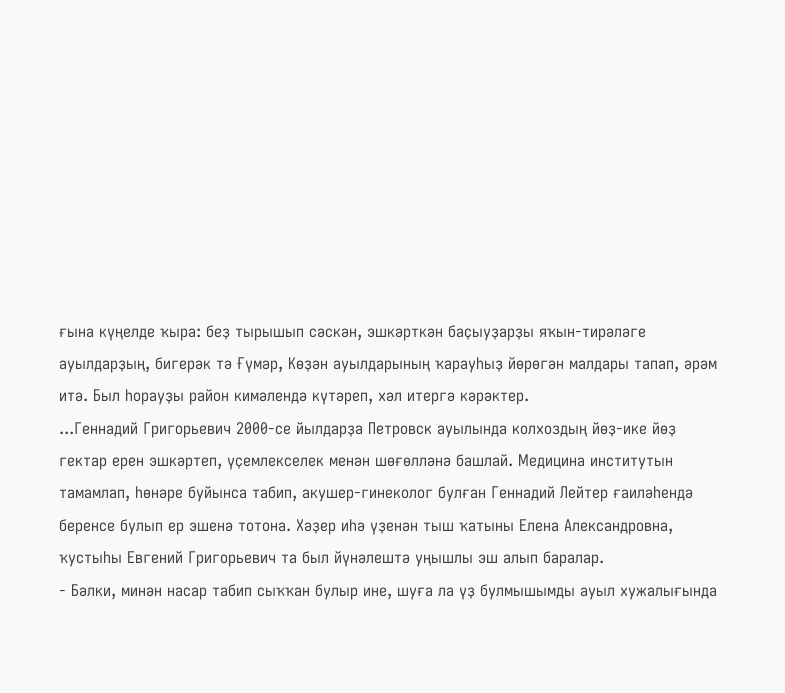ғына күңелде ҡыра: беҙ тырышып сәскән, эшкәрткән баҫыуҙарҙы яҡын-тирәләге ауылдарҙың, бигерәк тә Ғүмәр, Көҙән ауылдарының ҡарауһыҙ йөрөгән малдары тапап, әрәм итә. Был һорауҙы район кимәлендә күтәреп, хәл итергә кәрәктер.
...Геннадий Григорьевич 2000-се йылдарҙа Петровск ауылында колхоздың йөҙ-ике йөҙ гектар ерен эшкәртеп, үҫемлекселек менән шөғөлләнә башлай. Медицина институтын тамамлап, һөнәре буйынса табип, акушер-гинеколог булған Геннадий Лейтер ғаиләһендә беренсе булып ер эшенә тотона. Хәҙер иһә үҙенән тыш ҡатыны Елена Александровна, ҡустыһы Евгений Григорьевич та был йүнәлештә уңышлы эш алып баралар.
- Бәлки, минән насар табип сыҡҡан булыр ине, шуға ла үҙ булмышымды ауыл хужалығында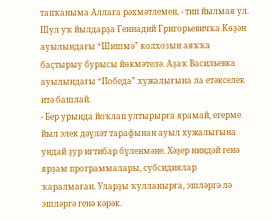тапҡаныма Аллаға рәхмәтлемен, - тип йылмая ул.
Шул уҡ йылдарҙа Геннадий Григорьевичҡа Көҙән ауылындағы “Шишмә” колхозын аяҡҡа баҫтырыу бурысы йөкмәтелә. Аҙаҡ Васильевка ауылындағы “Победа” хужалығына ла етәкселек итә башлай.
- Бер урында йоҡлап ултырырға ярамай, егерме йыл элек дәүләт тарафынан ауыл хужалығына ундай ҙур иғтибар бүленмәне. Хәҙер ниндәй генә ярҙам программалары, субсидиялар ҡаралмаған. Уларҙы ҡулланырға, эшләргә лә эшләргә генә кәрәк.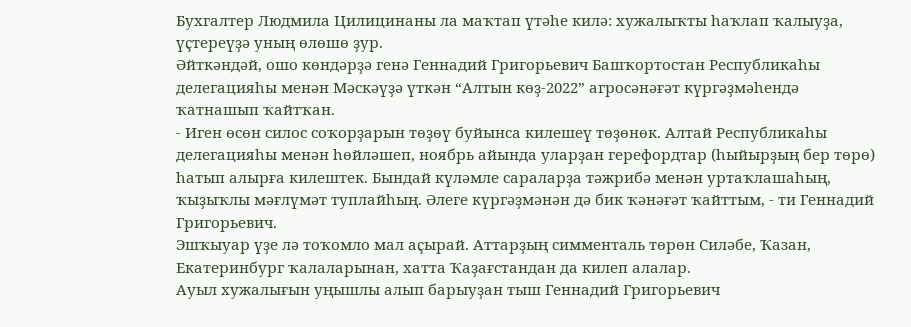Бухгалтер Людмила Цилицинаны ла маҡтап үтәһе килә: хужалыҡты һаҡлап ҡалыуҙа, үҫтереүҙә уның өлөшө ҙур.
Әйткәндәй, ошо көндәрҙә генә Геннадий Григорьевич Башҡортостан Республикаһы делегацияһы менән Мәскәүҙә үткән “Алтын көҙ-2022” агросәнәғәт күргәҙмәһендә
ҡатнашып ҡайтҡан.
- Иген өсөн силос соҡорҙарын төҙөү буйынса килешеү төҙөнөк. Алтай Республикаһы делегацияһы менән һөйләшеп, ноябрь айында уларҙан герефордтар (һыйырҙың бер төрө) һатып алырға килештек. Бындай күләмле сараларҙа тәжрибә менән уртаҡлашаһың, ҡыҙыҡлы мәғлүмәт туплайһың. Әлеге күргәҙмәнән дә бик ҡәнәғәт ҡайттым, - ти Геннадий Григорьевич.
Эшҡыуар үҙе лә тоҡомло мал аҫырай. Аттарҙың симменталь төрөн Силәбе, Ҡазан, Екатеринбург ҡалаларынан, хатта Ҡаҙағстандан да килеп алалар.
Ауыл хужалығын уңышлы алып барыуҙан тыш Геннадий Григорьевич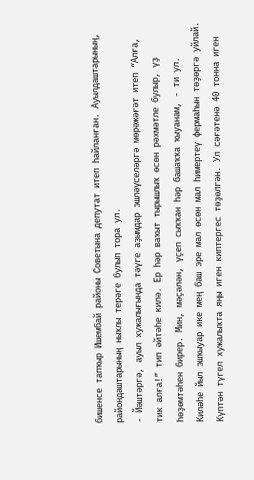бишенсе тапҡыр Ишембай районы Советына депутат итеп һайланған. Ауылдаштарының, райондаштарының ныҡлы терәге булып тора ул.
- Йәштәргә, ауыл хужалығында тәүге аҙымдар эшләүселәргә мөрәжәғәт итеп “Алға, тик алға!” тип әйтәһе килә. Ер һәр ваҡыт тырышлыҡ өсөн рәхмәтле булыр, үҙ һөҙөмтәһен бирер. Мин, мәҫәлән, үҫеп сыҡҡан һәр башаҡҡа ҡыуанам, - ти ул.
Киләһе йыл эшҡыуар ике мең баш эре мал өсөн мал һимертеү фермаһын төҙөргә уйлай. Күптән түгел хужалыҡта яңы иген киптергес төҙөлгән. Ул сәғәтенә 40 тонна иген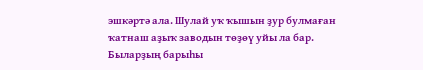эшкәртә ала. Шулай уҡ ҡышын ҙур булмаған ҡатнаш аҙыҡ заводын төҙөү уйы ла бар. Быларҙың барыһы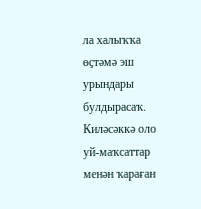ла халыҡҡа өҫтәмә эш урындары булдырасаҡ. Киләсәккә оло уй-маҡсаттар менән ҡараған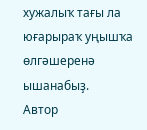хужалыҡ тағы ла юғарыраҡ уңышҡа өлгәшеренә ышанабыҙ.
Автор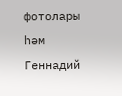фотолары һәм Геннадий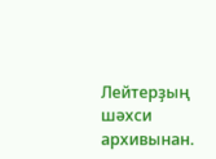Лейтерҙың шәхси архивынан.